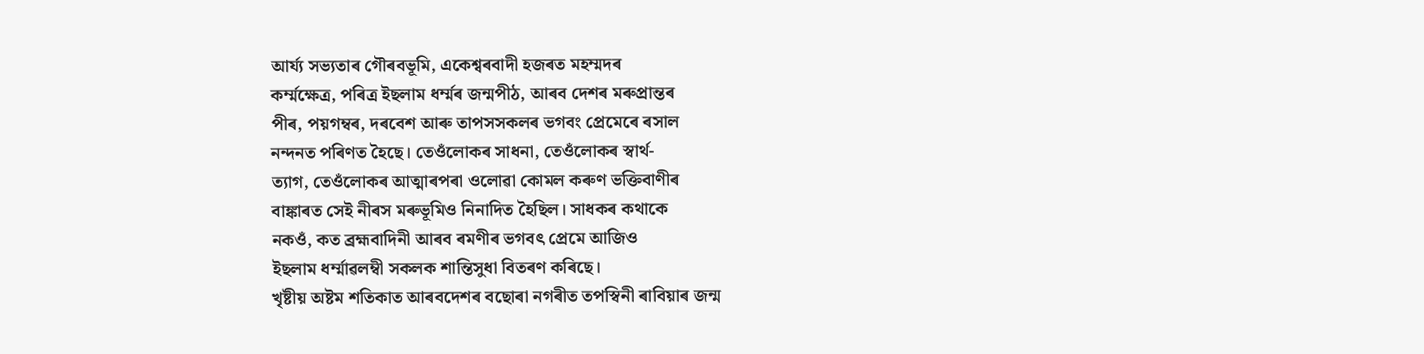আৰ্য্য সভ্যতাৰ গৌৰবভূমি, একেশ্বৰবাদী হজৰত মহম্মদৰ
কৰ্ম্মক্ষেত্ৰ, পৰিত্ৰ ইছলাম ধৰ্ম্মৰ জন্মপীঠ, আৰব দেশৰ মৰুপ্ৰান্তৰ
পীৰ, পয়গম্বৰ, দৰবেশ আৰু তাপসসকলৰ ভগবং প্ৰেমেৰে ৰসাল
নন্দনত পৰিণত হৈছে। তেওঁলোকৰ সাধনা, তেওঁলোকৰ স্বাৰ্থ-
ত্যাগ, তেওঁলোকৰ আত্মাৰপৰা ওলোৱা কোমল কৰুণ ভক্তিবাণীৰ
বাঙ্কাৰত সেই নীৰস মৰুভূমিও নিনাদিত হৈছিল। সাধকৰ কথাকে
নকওঁ, কত ব্ৰহ্মবাদিনী আৰব ৰমণীৰ ভগবৎ প্ৰেমে আজিও
ইছলাম ধৰ্ম্মাৱলম্বী সকলক শান্তিসুধা বিতৰণ কৰিছে।
খৃষ্টীয় অষ্টম শতিকাত আৰবদেশৰ বছোৰা নগৰীত তপস্বিনী ৰাবিয়াৰ জন্ম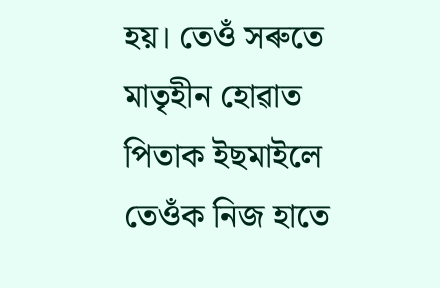হয়। তেওঁ সৰুতে মাতৃহীন হোৱাত পিতাক ইছমাইলে তেওঁক নিজ হাতে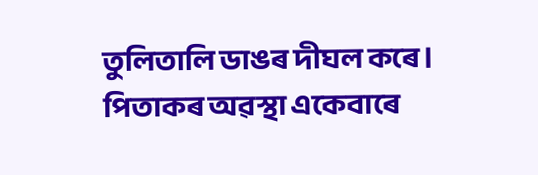তুলিতালি ডাঙৰ দীঘল কৰে। পিতাকৰ অৱস্থা একেবাৰে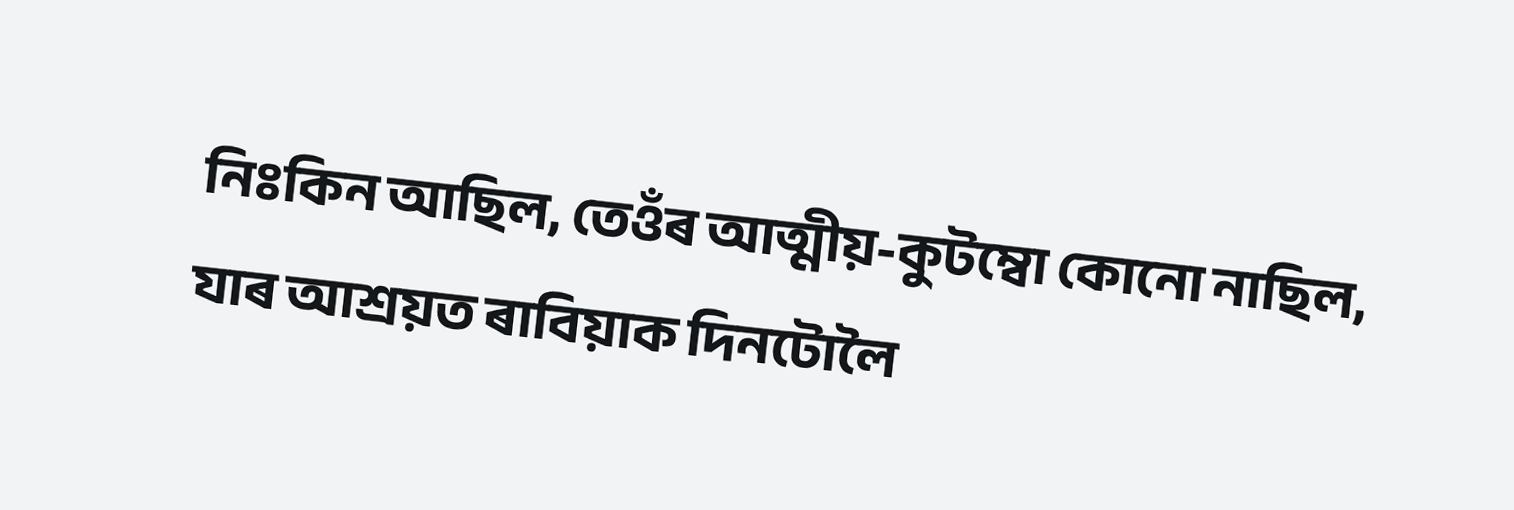নিঃকিন আছিল, তেওঁৰ আত্মীয়-কুটম্বো কোনো নাছিল, যাৰ আশ্ৰয়ত ৰাবিয়াক দিনটোলৈ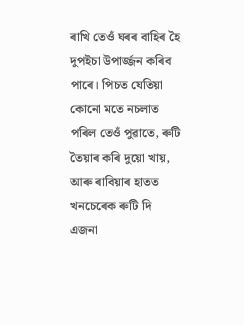ৰাখি তেওঁ ঘৰৰ বাহিৰ হৈ দুপইচা উপাৰ্জ্জন কৰিব পাৰে। পিচত যেতিয়া কোনো মতে নচলাত পৰিল তেওঁ পুৱাতে, ৰুটি তৈয়াৰ কৰি দুয়ো খায়, আৰু ৰাবিয়াৰ হাতত খনচেৰেক ৰুটি দি এজনা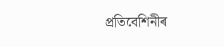প্ৰতিবেশিনীৰ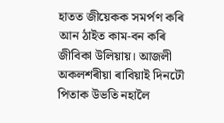হাতত জীয়েকক সমৰ্পণ কৰি আন ঠাইত কাম-বন কৰি জীবিকা উলিয়ায়। আজলী অকলশৰীয়া ৰাবিয়াই দিনটৌ পিতাক উভতি নহালৈ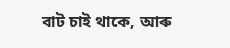বাট চাই থাকে, আৰু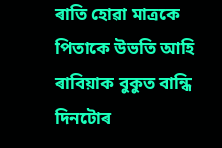ৰাতি হোৱা মাত্ৰকে পিতাকে উভতি আহি ৰাবিয়াক বুকুত বান্ধি দিনটোৰ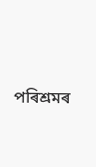পৰিশ্ৰমৰ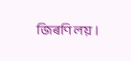জিৰণি লয়।